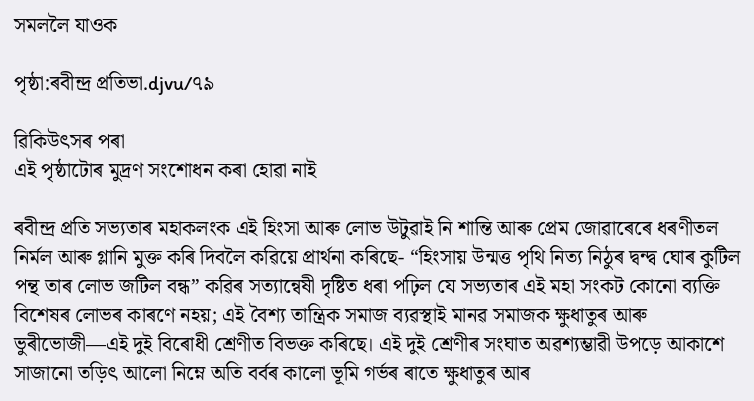সমললৈ যাওক

পৃষ্ঠা:ৰবীন্দ্ৰ প্ৰতিভা.djvu/৭৯

ৱিকিউৎসৰ পৰা
এই পৃষ্ঠাটোৰ মুদ্ৰণ সংশোধন কৰা হোৱা নাই

ৰবীন্দ্ৰ প্ৰতি সভ্যতাৰ মহাকলংক এই হিংসা আৰু লোভ উটুৱাই নি শান্তি আৰু প্ৰেম জোৱাৰেৰে ধৰণীতল নিৰ্মল আৰু গ্লানি মুক্ত কৰি দিবলৈ কৱিয়ে প্ৰাৰ্থনা কৰিছে- “হিংসায় উন্মত্ত পৃথি নিত্য নিঠুৰ দ্বন্দ্ব ঘোৰ কুটিল পন্থ তাৰ লোভ জটিল বন্ধ” কৱিৰ সত্যান্বেষী দৃষ্টিত ধৰা পঢ়িল যে সভ্যতাৰ এই মহা সংকট কোনো ব্যক্তি বিশেষৰ লোভৰ কাৰণে নহয়; এই বৈশ্য তান্ত্ৰিক সমাজ ব্যৱস্থাই মানৱ সমাজক ক্ষুধাতুৰ আৰু ভুৰীভোজী—এই দুই বিৰোধী শ্ৰেণীত বিভক্ত কৰিছে। এই দুই শ্ৰেণীৰ সংঘাত অৱশ্যম্ভাৱী উপড়ে আকাশে সাজানো তড়িৎ আলো নিম্নে অতি বৰ্বৰ কালো ভূমি গৰ্ভৰ ৰাতে ক্ষুধাতুৰ আৰ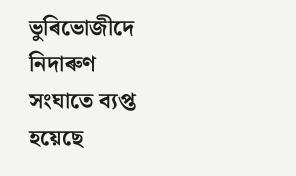ভুৰিভোজীদে নিদাৰুণ সংঘাতে ব্যপ্ত হয়েছে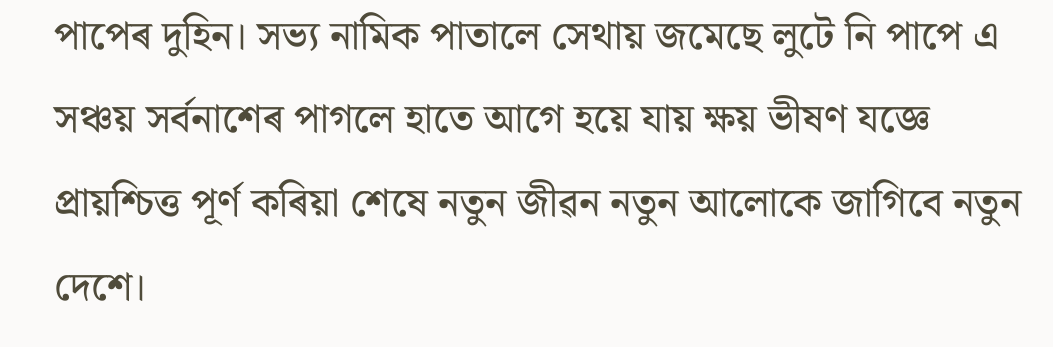পাপেৰ দুহিন। সভ্য নামিক পাতালে সেথায় জমেছে লুটে নি পাপে এ সঞ্চয় সৰ্বনাশেৰ পাগলে হাতে আগে হয়ে যায় ক্ষয় ভীষণ যজ্ঞে প্ৰায়শ্চিত্ত পূৰ্ণ কৰিয়া শেষে নতুন জীৱন নতুন আলোকে জাগিবে নতুন দেশে।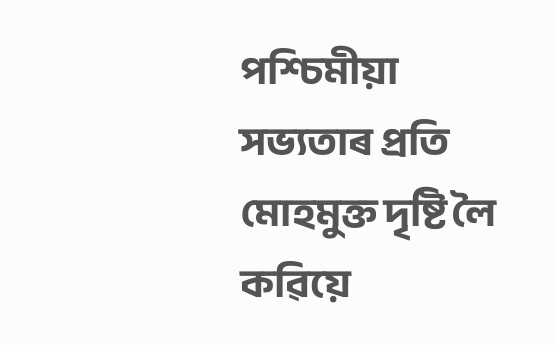পশ্চিমীয়া সভ্যতাৰ প্ৰতি মোহমুক্ত দৃষ্টি লৈ কৱিয়ে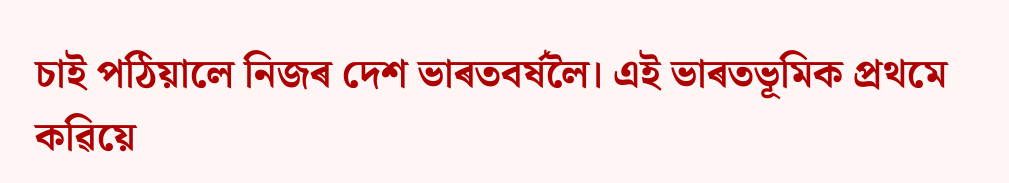চাই পঠিয়ালে নিজৰ দেশ ভাৰতবৰ্ষলৈ। এই ভাৰতভূমিক প্ৰথমে কৱিয়ে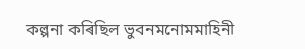কল্পনা কৰিছিল ভুবনমনোমমাহিনী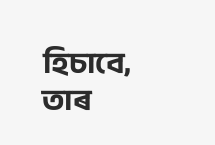হিচাবে, তাৰ